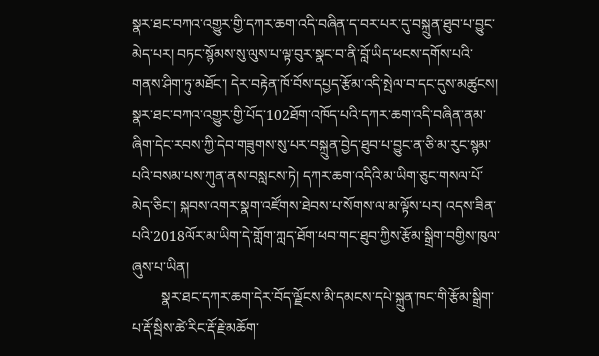སྣར་ཐང་བཀའ་འགྱུར་གྱི་དཀར་ཆག་འདི་བཞིན་ད་བར་པར་དུ་བསྐྲུན་ཐུབ་པ་བྱུང་མེད་པར། བཏང་སྙོམས་སུ་ལུས་པ་ལྟ་བུར་སྣང་བ་ནི་བློ་ཡིད་ཕངས་དགོས་པའི་གནས་ཤིག་ཏུ་མཐོང་། དེར་བརྟེན་ཁོ་བོས་དཔྱད་རྩོམ་འདི་སྤེལ་བ་དང་དུས་མཚུངས། སྣར་ཐང་བཀའ་འགྱུར་གྱི་པོད་102ཐོག་འཁོད་པའི་དཀར་ཆག་འདི་བཞིན་ནམ་ཞིག་དེང་རབས་ཀྱི་དེབ་གཟུགས་སུ་པར་བསྐྲུན་བྱེད་ཐུབ་པ་བྱུང་ན་ཅི་མ་རུང་སྙམ་པའི་བསམ་པས་ཀུན་ནས་བསླངས་ཏེ། དཀར་ཆག་འདིའི་མ་ཡིག་ཅུང་གསལ་པོ་མེད་ཅིང་། སྐབས་འགར་སྣག་འཛོགས་ཐེབས་པ་སོགས་ལ་མ་ལྟོས་པར། འདས་ཟིན་པའི་2018ལོར་མ་ཡིག་དེ་གློག་ཀླད་ཐོག་ཕབ་གང་ཐུབ་ཀྱིས་རྩོམ་སྒྲིག་བགྱིས་ཁུལ་ཞུས་པ་ཡིན།
        སྣར་ཐང་དཀར་ཆག་དེར་བོད་ལྗོངས་མི་དམངས་དཔེ་སྐྲུན་ཁང་གི་རྩོམ་སྒྲིག་པ་རྡོ་སྦིས་ཚེ་རིང་རྡོ་རྗེ་མཆོག་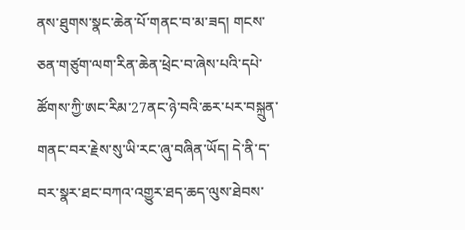ནས་ཐུགས་སྣང་ཆེན་པོ་གནང་བ་མ་ཟད། གངས་ཅན་གཙུག་ལག་རིན་ཆེན་ཕྲེང་བ་ཞེས་པའི་དཔེ་ཚོགས་ཀྱི་ཨང་རིམ་27ནང་ཉེ་བའི་ཆར་པར་བསྐྲུན་གནང་བར་རྗེས་སུ་ཡི་རང་ཞུ་བཞིན་ཡོད། དེ་ནི་ད་བར་སྣར་ཐང་བཀའ་འགྱུར་ཐད་ཆད་ལུས་ཐེབས་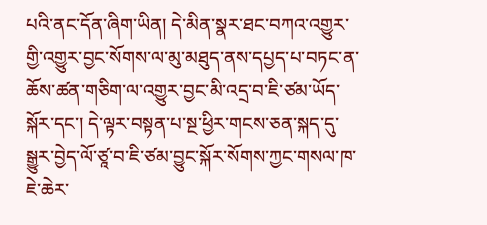པའི་ནང་དོན་ཞིག་ཡིན། དེ་མིན་སྣར་ཐང་བཀའ་འགྱུར་གྱི་འགྱུར་བྱང་སོགས་ལ་མུ་མཐུད་ནས་དཔྱད་པ་བཏང་ན་ཆོས་ཚན་གཅིག་ལ་འགྱུར་བྱང་མི་འདྲ་བ་ཇི་ཙམ་ཡོད་སྐོར་དང་། དེ་ལྟར་བསྟན་པ་སྔ་ཕྱིར་གངས་ཅན་སྐད་དུ་སྒྱུར་བྱེད་ལོ་ཙཱ་བ་ཇི་ཙམ་བྱུང་སྐོར་སོགས་ཀྱང་གསལ་ཁ་ཇེ་ཆེར་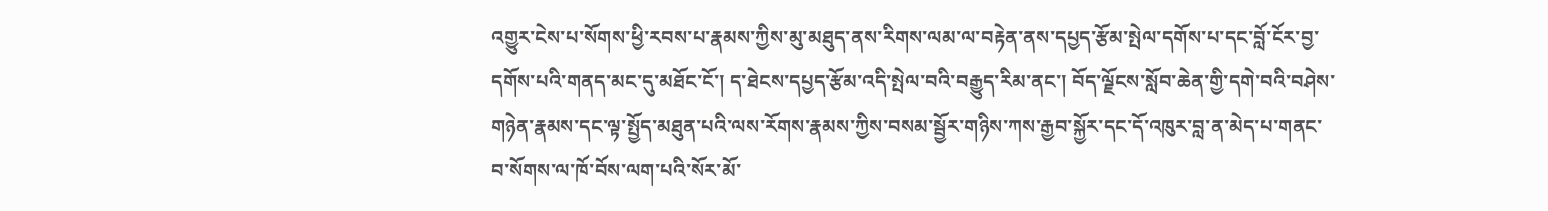འགྱུར་ངེས་པ་སོགས་ཕྱི་རབས་པ་རྣམས་ཀྱིས་མུ་མཐུད་ནས་རིགས་ལམ་ལ་བརྟེན་ནས་དཔྱད་རྩོམ་སྤེལ་དགོས་པ་དང་བློ་ངོར་བྱ་དགོས་པའི་གནད་མང་དུ་མཐོང་ངོ་། ད་ཐེངས་དཔྱད་རྩོམ་འདི་སྤེལ་བའི་བརྒྱུད་རིམ་ནང་། བོད་ལྗོངས་སློབ་ཆེན་གྱི་དགེ་བའི་བཤེས་གཉེན་རྣམས་དང་ལྟ་སྤྱོད་མཐུན་པའི་ལས་རོགས་རྣམས་ཀྱིས་བསམ་སྦྱོར་གཉིས་ཀས་རྒྱབ་སྐྱོར་དང་དོ་འཁུར་བླ་ན་མེད་པ་གནང་བ་སོགས་ལ་ཁོ་བོས་ལག་པའི་སོར་མོ་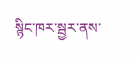སྙིང་ཁར་སྦྱར་ནས་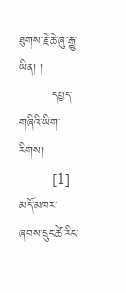ཐུགས་རྗེ་ཆེ་ཞུ་རྒྱུ་ཡིན། །
        དཔྱད་གཞིའི་ཡིག་རིགས།
        [1] མདོ་མཁར་ཞབས་དྲུང་ཚེ་རིང་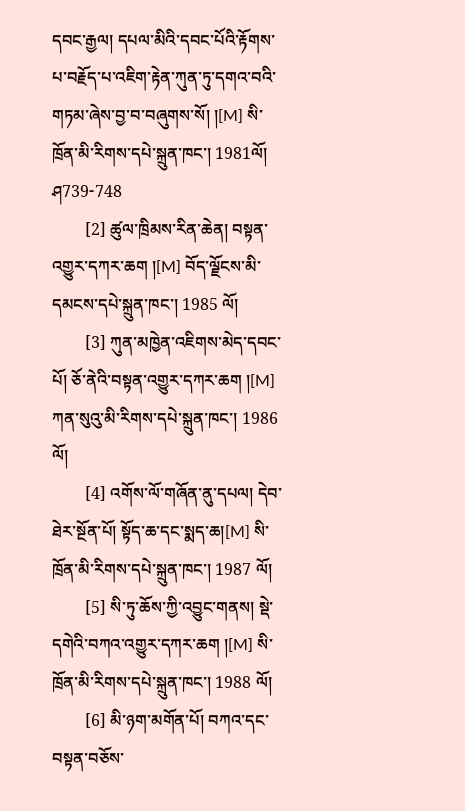དབང་རྒྱལ། དཔལ་མིའི་དབང་པོའི་རྟོགས་པ་བརྗོད་པ་འཇིག་རྟེན་ཀུན་ཏུ་དགའ་བའི་གཏམ་ཞེས་བྱ་བ་བཞུགས་སོ། །[M] སི་ཁྲོན་མི་རིགས་དཔེ་སྐྲུན་ཁང་། 1981ལོ། ཤ739-748
        [2] ཚུལ་ཁྲིམས་རིན་ཆེན། བསྟན་འགྱུར་དཀར་ཆག །[M] བོད་ལྗོངས་མི་དམངས་དཔེ་སྐྲུན་ཁང་། 1985 ལོ།
        [3] ཀུན་མཁྱེན་འཇིགས་མེད་དབང་པོ། ཅོ་ནེའི་བསྟན་འགྱུར་དཀར་ཆག །[M] ཀན་སུའུ་མི་རིགས་དཔེ་སྐྲུན་ཁང་། 1986 ལོ།
        [4] འགོས་ལོ་གཞོན་ནུ་དཔལ། དེབ་ཐེར་སྔོན་པོ། སྟོད་ཆ་དང་སྨད་ཆ།[M] སི་ཁྲོན་མི་རིགས་དཔེ་སྐྲུན་ཁང་། 1987 ལོ།
        [5] སི་ཏུ་ཆོས་ཀྱི་འབྱུང་གནས། སྡེ་དགེའི་བཀའ་འགྱུར་དཀར་ཆག །[M] སི་ཁྲོན་མི་རིགས་དཔེ་སྐྲུན་ཁང་། 1988 ལོ།
        [6] མི་ཉག་མགོན་པོ། བཀའ་དང་བསྟན་བཅོས་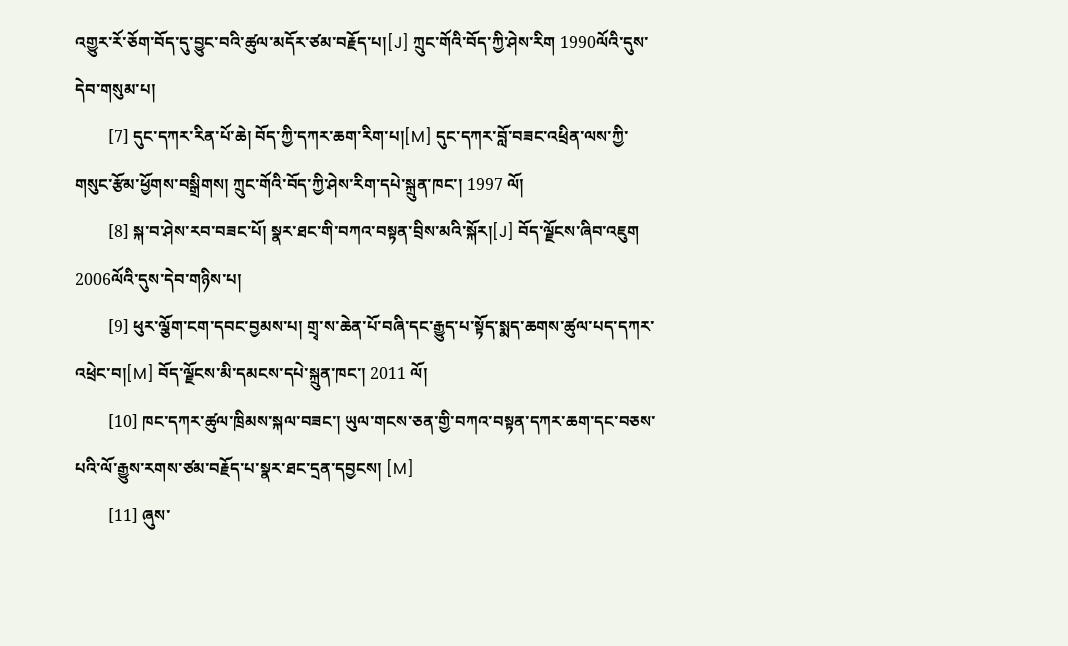འགྱུར་རོ་ཅོག་བོད་དུ་བྱུང་བའི་ཚུལ་མདོར་ཙམ་བརྗོད་པ།[J] ཀྲུང་གོའི་བོད་ཀྱི་ཤེས་རིག 1990ལོའི་དུས་དེབ་གསུམ་པ།
        [7] དུང་དཀར་རིན་པོ་ཆེ། བོད་ཀྱི་དཀར་ཆག་རིག་པ།[M] དུང་དཀར་བློ་བཟང་འཕྲིན་ལས་ཀྱི་གསུང་རྩོམ་ཕྱོགས་བསྒྲིགས། ཀྲུང་གོའི་བོད་ཀྱི་ཤེས་རིག་དཔེ་སྐྲུན་ཁང་། 1997 ལོ།
        [8] སྐ་བ་ཤེས་རབ་བཟང་པོ། སྣར་ཐང་གི་བཀའ་བསྟན་བྲིས་མའི་སྐོར།[J] བོད་ལྗོངས་ཞིབ་འཇུག 2006ལོའི་དུས་དེབ་གཉིས་པ།
        [9] ཕུར་ལྕོག་ངག་དབང་བྱམས་པ། གྲྭ་ས་ཆེན་པོ་བཞི་དང་རྒྱུད་པ་སྟོད་སྨད་ཆགས་ཚུལ་པད་དཀར་འཕྲེང་བ།[M] བོད་ལྗོངས་མི་དམངས་དཔེ་སྐྲུན་ཁང་། 2011 ལོ།
        [10] ཁང་དཀར་ཚུལ་ཁྲིམས་སྐལ་བཟང་། ཡུལ་གངས་ཅན་གྱི་བཀའ་བསྟན་དཀར་ཆག་དང་བཅས་པའི་ལོ་རྒྱུས་རགས་ཙམ་བརྗོད་པ་སྣར་ཐང་དྲན་དབྱངས། [M]
        [11] ཞུས་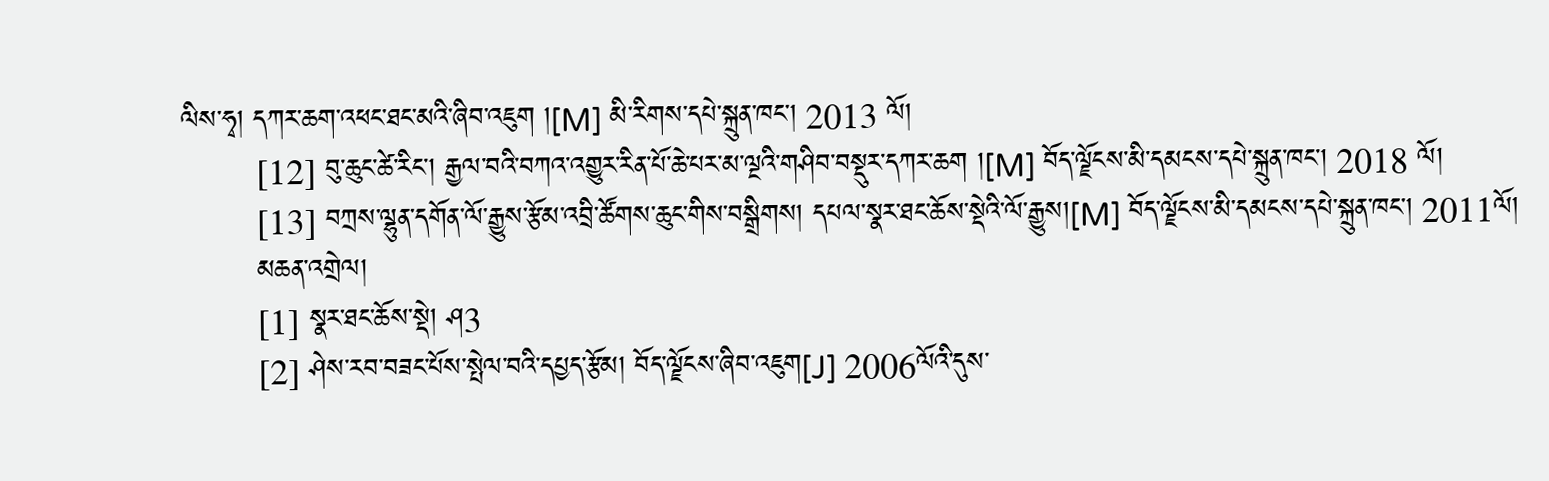ལིས་ཧྭ། དཀར་ཆག་འཕང་ཐང་མའི་ཞིབ་འཇུག །[M] མི་རིགས་དཔེ་སྐྲུན་ཁང་། 2013 ལོ།
        [12] བུ་ཆུང་ཚེ་རིང་། རྒྱལ་བའི་བཀའ་འགྱུར་རིན་པོ་ཆེ་པར་མ་ལྔའི་གཤིབ་བསྡུར་དཀར་ཆག །[M] བོད་ལྗོངས་མི་དམངས་དཔེ་སྐྲུན་ཁང་། 2018 ལོ།
        [13] བཀྲས་ལྷུན་དགོན་ལོ་རྒྱུས་རྩོམ་འབྲི་ཚོགས་ཆུང་གིས་བསྒྲིགས། དཔལ་སྣར་ཐང་ཆོས་སྡེའི་ལོ་རྒྱུས།[M] བོད་ལྗོངས་མི་དམངས་དཔེ་སྐྲུན་ཁང་། 2011ལོ།
        མཆན་འགྲེལ།
        [1] སྣར་ཐང་ཆོས་སྡེ། ཤ3
        [2] ཤེས་རབ་བཟང་པོས་སྤེལ་བའི་དཔྱད་རྩོམ། བོད་ལྗོངས་ཞིབ་འཇུག[J] 2006ལོའི་དུས་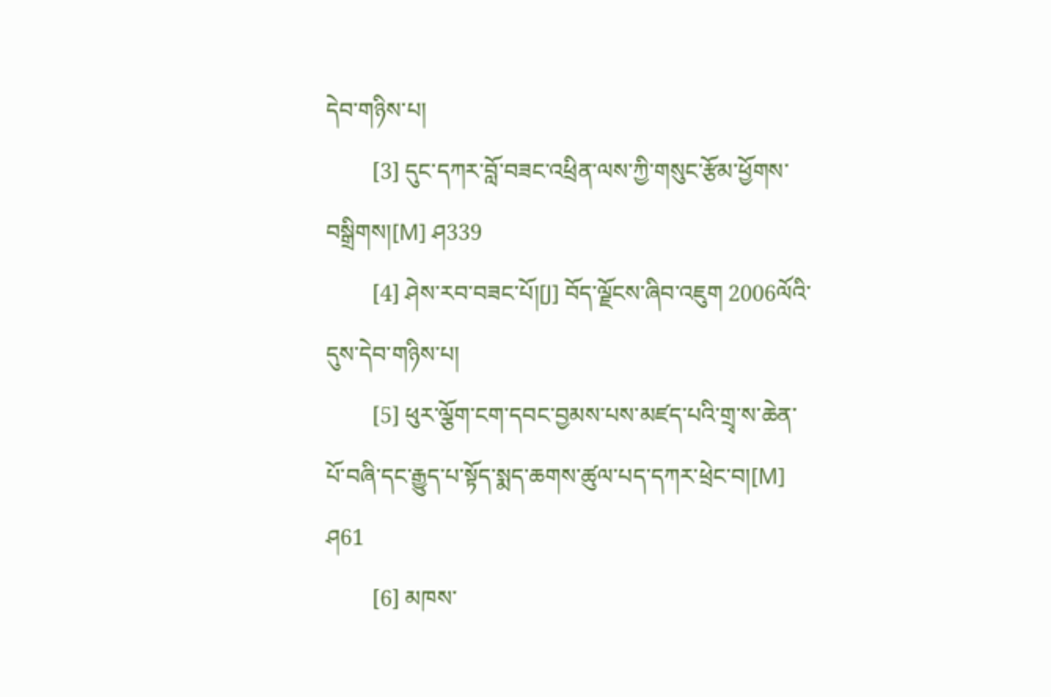དེབ་གཉིས་པ།
        [3] དུང་དཀར་བློ་བཟང་འཕྲིན་ལས་ཀྱི་གསུང་རྩོམ་ཕྱོགས་བསྒྲིགས།[M] ཤ339
        [4] ཤེས་རབ་བཟང་པོ།[J] བོད་ལྗོངས་ཞིབ་འཇུག 2006ལོའི་དུས་དེབ་གཉིས་པ།
        [5] ཕུར་ལྕོག་ངག་དབང་བྱམས་པས་མཛད་པའི་གྲྭ་ས་ཆེན་པོ་བཞི་དང་རྒྱུད་པ་སྟོད་སྨད་ཆགས་ཚུལ་པད་དཀར་ཕྲེང་བ།[M] ཤ61
        [6] མཁས་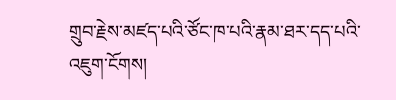གྲུབ་རྗེས་མཛད་པའི་ཙོང་ཁ་པའི་རྣམ་ཐར་དད་པའི་འཇུག་ངོགས།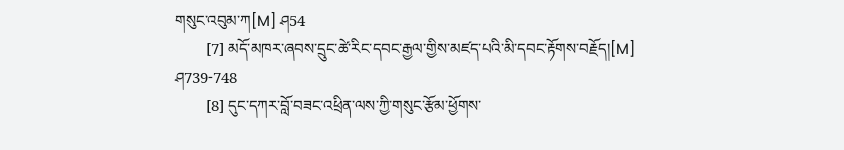གསུང་འབུམ་ཀ[M] ཤ54
        [7] མདོ་མཁར་ཞབས་དྲུང་ཚེ་རིང་དབང་རྒྱལ་གྱིས་མཛད་པའི་མི་དབང་རྟོགས་བརྗོད།[M] ཤ739-748
        [8] དུང་དཀར་བློ་བཟང་འཕྲིན་ལས་ཀྱི་གསུང་རྩོམ་ཕྱོགས་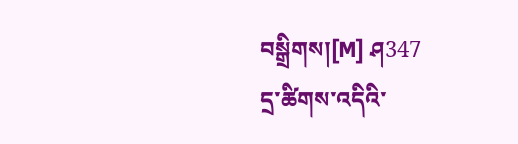བསྒྲིགས།[M] ཤ347
དྲ་ཚིགས་འདིའི་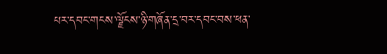པར་དབང་གངས་ལྗོངས་ཉི་གཞོན་དྲ་བར་དབང་བས་ཕན་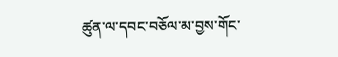ཚུན་ལ་དབང་བཅོལ་མ་བྱས་གོང་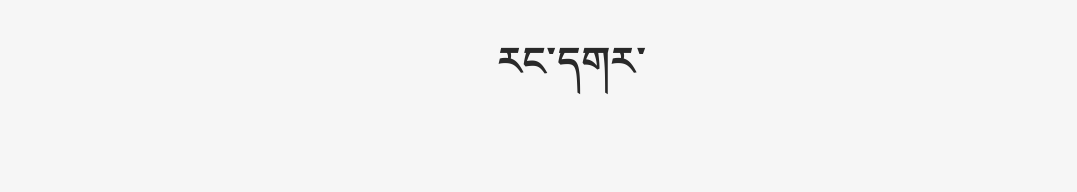རང་དགར་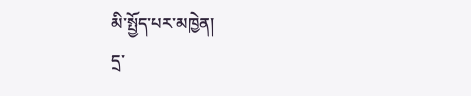མི་སྤྱོད་པར་མཁྱེན།
དྲ་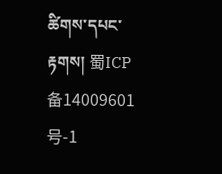ཚིགས་དཔང་རྟགས། 蜀ICP备14009601号-1